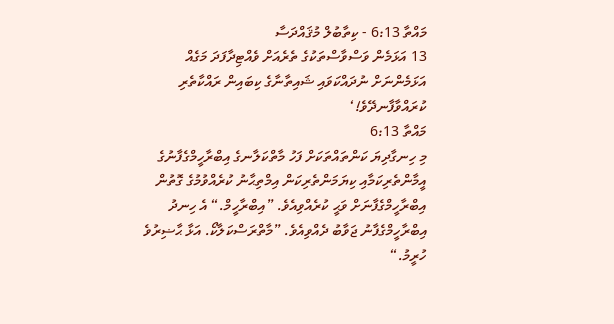މައްތާ 6:13 - ކިތާބުލް މުޤައްދަސާ
13 އަޅަމެން ވަސްވާސްތަކުގެ ތެރެއަށް ވެއްޓިދާފަދަ މަގެއް އަޅަމެންނަށް ނުދައްކަވައި ޝައިތާނާގެ ކިބައިން ރައްކާތެރި ކުރައްވާފާނދޭވެ!‘
މައްތާ 6:13
މި ހިނގާދިޔަ ކަންތައްތަކަށް ފަހު މާތްކަލާނގެ އިބްރާހީމްގެފާނުގެ އީމާންތެރިކަމާއި ކިޔަމަންތެރިކަން އިމްތިޙާނު ކުރެއްވުމުގެ ގޮތުން އިބްރާހީމްގެފާނަށް ވަޙީ ކުރެއްވިއެވެ. ”އިބްރާހީމް.“ އެ ހިނދު އިބްރާހީމްގެފާނު ޖަވާބު ދެއްވިއެވެ. ”މާތްރަސްކަލާކޯ. އަޅާ ޙާޟިރުވެ ހުރީމު.“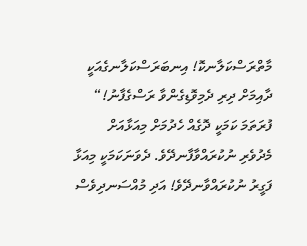މާތްރަސްކަލާނކޮ! އިނބަރަސްކަލާނގެއަކީ ދާއިމަށް ދިރި ދެމިވޮޑިގެންވާ ރަސްގެފާނު!“
ފުރަތަމަ ކަމަކީ ދޮގެއް ހެދުމަށް މިއަޅާއަށް މެދުވެރި ނުކުރައްވާފާނދޭވެ. ދެވަނަކަމަކީ މިއަޅާ ފަގީރު ނުކުރައްވާނދޭވެ! އަދި މުއްސަނދިވެސް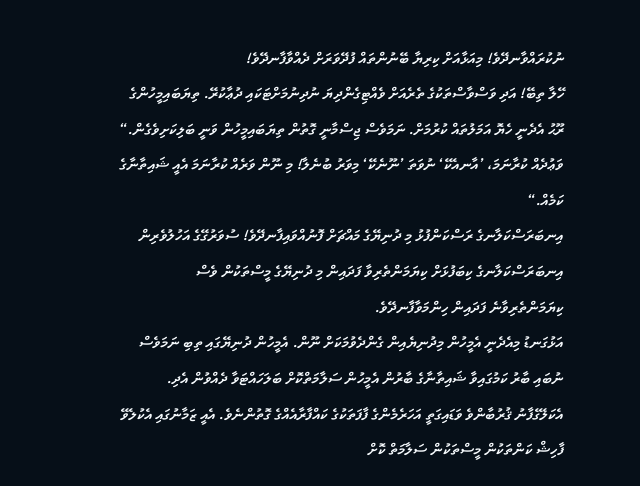ނުކުރައްވާނދޭވެ! މިއަޅާއަށް ކިރިޔާ ބޭނުންތައް ފުދޭވަރަށް ދެއްވާފާނދޭވެ!
ހޭލާ ތިބޭ! އަދި ވަސްވާސްތަކުގެ ތެރެއަށް ވެއްޓިގެންދިޔަ ނުދިނުމަށްޓަކައި ދުޢާކުރޭ. ތިޔަބައިމީހުންގެ ރޫޙު އެދެނީ ހެޔޮ އަމަލުތައް ކުރުމަށް. ނަމަވެސް ޖިސްމާނީ ގޮތުން ތިޔަބައިމީހުން ވަނީ ބަލިކަށިވެގެން.“
ވަޢުދެއް ކުރާނަމަ، ’އާނއެކޭ‘ ނުވަތަ ’ނޫނެކޭ‘ މިވަރު ބުނެލާ! މި ނޫން ވަރެއް ކުރާނަމަ އެއީ ޝައިތާނާގެ ކަމެއް.“
އިނބަރަސްކަލާނގެ ރަސްކަންފުޅު މި ދުނިޔޭގެ މައްޗަށް ފޮނުއްވައިފާނދޭވެ! ސުވަރުގޭގެ އަހުލުވެރިން އިނބަރަސްކަލާނގެ ކިބަފުޅަށް ކިޔަމަންތެރިވާ ފަދައިން މި ދުނިޔޭގެ މީސްތަކުން ވެސް ކިޔަމަންތެރިވާނެ ފަދައިން ހިންމަވާފާނދޭވެ.
އަޅުގަނޑު މިއެދެނީ އެމީހުން މިދުނިޔެއިން ގެންދެވުމަކަށް ނޫން. އެމީހުން ދުނިޔޭގައި ތިބި ނަމަވެސް ނުބައި ބާރު ކަމުގައިވާ ޝައިތާނާގެ ބާރުން އެމީހުން ސަލާމަތްކޮށް ބަލަހައްޓަވާ ދެއްވުން އެދި.
އެކަލޭގެފާނު ޤުރުބާންވެ ވަޑައިގަތީ އަހަރެމެންގެ ފާފަތަކުގެ ކައްފާރާއެއްގެ ގޮތުންނެވެ. އެއީ ޒަމާނުގައި އެކުލެވޭ ފާހިޝް ކަންތަކުން މީސްތަކުން ސަލާމަތް ކޮށް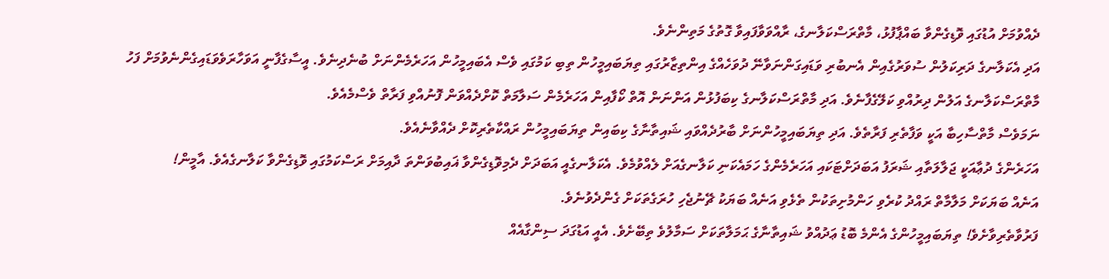ދެއްވުމަށް އުޑުގައި ވޮޑިގެންވާ ބައްޕާފުޅު، މާތްރަސްކަލާނގެ، ރާއްވަވާފައިވާ ގޮތުގެ މަތިންނެވެ.
އަދި އެކަލާނގެ ދަރިކަލުން ސުވަރުގެއިން އެނބުރި ވަޑައިގަންނަވާނޭ ދުވަހެއްގެ އިންތިޒާރުގައި ތިޔަބައިމީހުން ތިބި ކަމުގައި ވެސް އެބައިމީހުން އަހަރެމެންނަށް ބުނެދިނެވެ. އީސާގެފާނީ އަވަހާރަވެވަޑައިގެންނެވުމަށް ފަހު މާތްރަސްކަލާނގެ އަލުން ދިރުއްވި ކަލޭގެފާނެވެ. އަދި މާތްރަސްކަލާނގެ ކިބަފުޅުން އަންނަން އޮތް ކޯފާއިން އަހަރެމެން ސަލާމަތް ކޮށްދެއްވަން ފޮނުއްވި ފަރާތް ވެސްމެއެވެ.
ނަމަވެސް މާތްސާހިބާ އަކީ ވަފާތެރި ފަރާތެވެ. އަދި ތިޔަބައިމީހުންނަށް ބާރުދެއްވައި ޝައިތާނާގެ ކިބައިން ތިޔަބައިމީހުން ރައްކާތެރިކޮށް ދެއްވާނެއެވެ.
އަހަރެންގެ ދުޢާއަކީ ޖަލާލަތާއި ޝަރަފު އަބަދަށްޓަކައި އަހަރެމެންގެ ހަމައެކަނި ކަލާނގެއަށް ލެއްވުމެވެ. އެކަލާނގެއީ އަބަދަށް ދެމިވޮޑިގެންވާ ޣައިބުވަންތަ ދާއިމަށް ރަސްކަމުގައި ވޮޑިގެންވާ ކަލާނގެއެވެ. އާމީން!
އަނެއް ބަޔަކަށް މަލާމާތް ރައްދު ކުރެވި ހަންމުށިތަކުން ތެޅެވި އަނެއް ބަޔަކު ޗޭނުޖެހި ހުރަގެތަކަށް ގެންދެވުނެވެ.
ފަރުވާތެރިވާށެވެ! ތިޔަބައިމީހުންގެ އެންމެ ބޮޑު ޢަދުއްވު ޝައިތާނާގެ ޙަމަލާތަކަށް ސަމާލުވެ ތިބޭށެވެ. އެއީ އަޑުގަދަ ސިންގާއެއް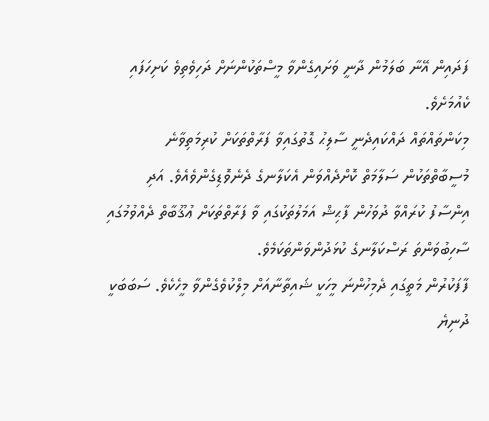ފަދައިން އޭނާ ބަލަމުން ދާނީ ވަށައިގެންވާ މީސްތަކުންނަށް ދަހިވެތިވެ ކަށިހަފައި ކެއުމަށެވެ.
މިކަންތައްތައް ދައްކައިދެނީ ސާލިޙު ގޮތުގައިވާ ފަރާތްތަކަށް ކުރިމަތިވާނެ މުސީބާތްތަކުން ސަލާމަތް ކޮށްދެއްވަން އެކަލާނގެ ދެނެވޮޑިގެންވެއެވެ. އަދި އިންސާފު ކުރައްވާ ދުވަހުން ފާޙިޝް އަމަލުތަކުގައި ވާ ފަރާތްތަކަށް ޢުޤޫބާތް ދެއްވުމުގައި ސާހިބުވަންތަ ރަސްކަލާނގެ ކުޅަދުންވަންތަކަމެވެ.
ފާފަކުރުން މަތީގައި ދެމިހުންނަ މީހަކީ ޝައިތާނާއަށް މިލްކުވެގެންވާ މީހެކެވެ. ސަބަބަކީ ދުނިޔެ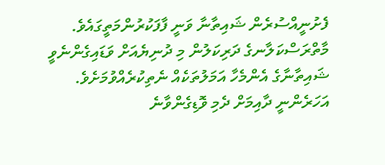ފެށުނީއްސުރެން ޝައިތާނާ ވަނީ ފާފަކުރުންމަތީގައެވެ. މާތްރަސްކަލާނގެ ދަރިކަލުން މި ދުނިޔެއަށް ވަޑައިގެންނެވީ ޝައިތާނާގެ އެންމެހާ އަމަލުތަކެއް ނެތިކުރެއްވުމަށެވެ.
އަހަރެންނީ ދާއިމަށް ދެމި ވޮޑިގެންވާނެ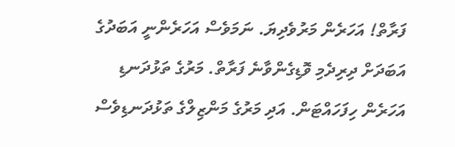ފަރާތް! އަހަރެން މަރުވެދިޔަ. ނަމަވެސް އަހަރެންނީ އަބަދުގެ އަބަދަށް ދިރިދެމި ވޮޑިގެންވާނެ ފަރާތް. މަރުގެ ތަޅުދަނޑި އަހަރެން ހިފަހައްޓަން. އަދި މަރުގެ މަންޒިލްގެ ތަޅުދަނޑިވެސް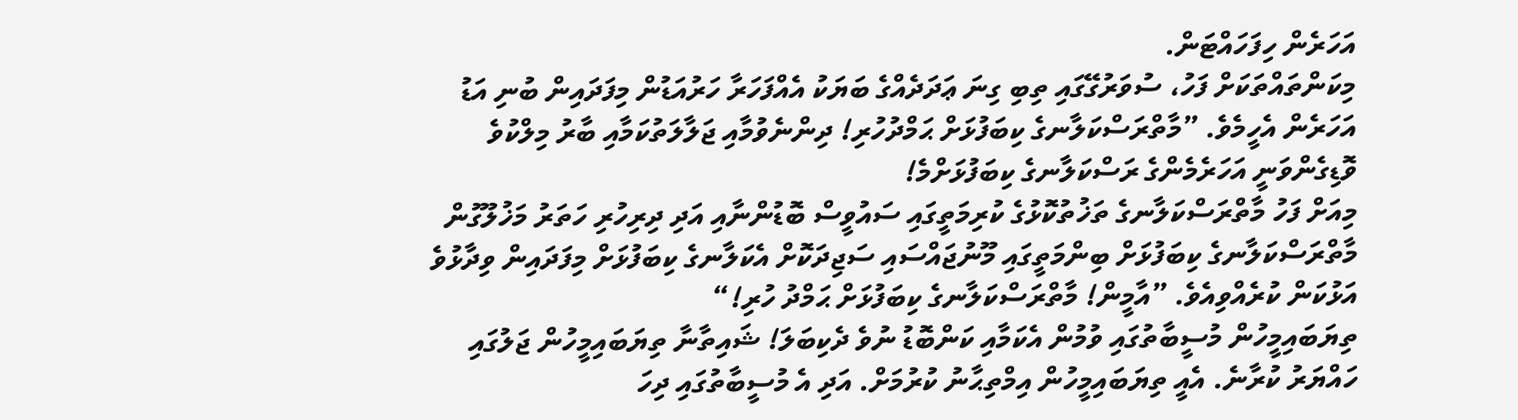އަހަރެން ހިފަހައްޓަން.
މިކަންތައްތަކަށް ފަހު، ސުވަރުގޭގައި ތިބި ގިނަ ޢަދަދެއްގެ ބަޔަކު އެއްފަހަރާ ހަރުއަޑުން މިފަދައިން ބުނި އަޑު އަހަރެން އެހީމެވެ. ”މާތްރަސްކަލާނގެ ކިބަފުޅަށް ޙަމްދުހުރި! ދިންނެވުމާއި ޖަލާލަތުކަމާއި ބާރު މިލްކުވެ ވޮޑިގެންވަނީ އަހަރެމެންގެ ރަސްކަލާނގެ ކިބަފުޅަށްމެ!
މިއަށް ފަހު މާތްރަސްކަލާނގެ ތަޚުތުކޮޅުގެ ކުރިމަތީގައި ސައުވީސް ބޮޑުންނާއި އަދި ދިރިހުރި ހަތަރު މަޚުލޫގުން މާތްރަސްކަލާނގެ ކިބަފުޅަށް ބިންމަތީގައި މޫނުޖައްސައި ސަޖިދަކޮށް އެކަލާނގެ ކިބަފުޅަށް މިފަދައިން ވިދާޅުވެ އަޅުކަން ކުރެއްވިއެވެ. ”އާމީން! މާތްރަސްކަލާނގެ ކިބަފުޅަށް ޙަމްދު ހުރި!“
ތިޔަބައިމީހުން މުސީބާތުގައި ވުމުން އެކަމާއި ކަންބޮޑު ނުވެ ދެކިބަލަ! ޝައިތާނާ ތިޔަބައިމީހުން ޖަލުގައި ހައްޔަރު ކުރާނެ. އެއީ ތިޔަބައިމީހުން އިމްތިޙާނު ކުރުމަށް. އަދި އެ މުސީބާތުގައި ދިހަ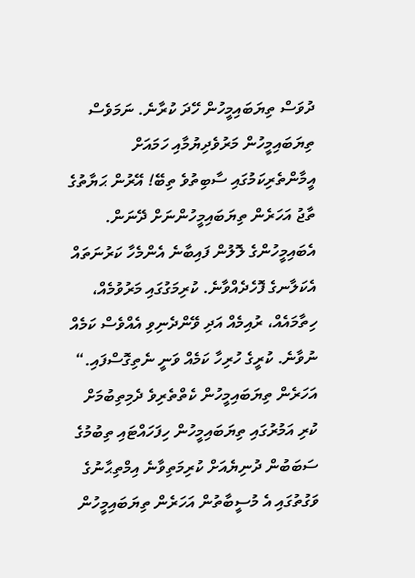ދުވަސް ތިޔަބައިމީހުން ހޭދަ ކުރާނެ. ނަމަވެސް ތިޔަބައިމީހުން މަރުވެދިޔުމާއި ހަމައަށް އީމާންތެރިކަމުގައި ސާބިތުވެ ތިބޭ! އޭރުން ޙަޔާތުގެ ތާޖު އަހަރެން ތިޔަބައިމީހުންނަށް ދޭނަން.
އެބައިމީހުންގެ ލޮލުން ފައިބާނެ އެންމެހާ ކަރުނަތައް އެކަލާނގެ ފޮހެދެއްވާނެ. ކުރިމަގުގައި މަރުވުމެއް، ހިތާމައެއް، ރުއިމެއް އަދި ވޭންދެނިވި އެއްވެސް ކަމެއް ނުވާނެ. ކުރީގެ ހުރިހާ ކަމެއް ވަނީ ނެތިގޮސްފައި.“
އަހަރެން ތިޔަބައިމީހުން ކެތްތެރިވެ ދެމިތިބުމަށް ކުރި އަމުރުގައި ތިޔަބައިމީހުން ހިފަހައްޓައި ތިބުމުގެ ސަބަބުން ދުނިޔެއަށް ކުރިމަތިވާނެ އިމްތިޙާނުގެ ވަގުތުގައި އެ މުސީބާތުން އަހަރެން ތިޔަބައިމީހުން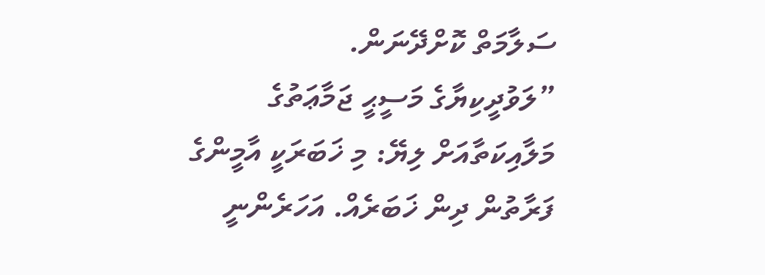ސަލާމަތް ކޮށްދޭނަން.
”ލަވުދީކިޔާގެ މަސީޙީ ޖަމާޢަތުގެ މަލާއިކަތާއަށް ލިޔޭ: މި ޚަބަރަކީ އާމީންގެ ފަރާތުން ދިން ޚަބަރެއް. އަހަރެންނީ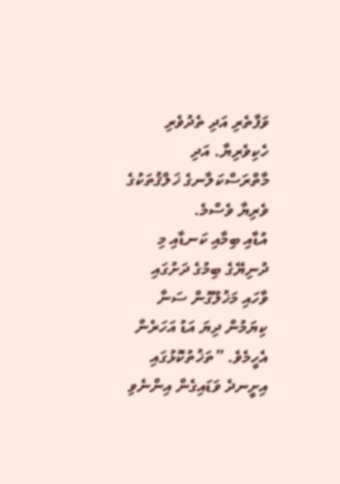ވަފާތެރި އަދި ތެދުވެރި ހެކިވެރިޔާ. އަދި މާތްރަސްކަލާނގެ ޚަލްޤުތަކުގެ ވެރިޔާ ވެސްމެ.
އުޑާއި ބިމާއި ކަނޑާއި މި ދުނިޔޭގެ ބިމުގެ ދަށުގައި ވާހައި މަޚުލޫގުން ސަނާ ކިޔަމުން ދިޔަ އަޑު އަހަރެން އެހީމެވެ. ”ތަޚުތުކޮޅުގައި އިށީނދެ ވަޑައިގެން އިންނެވި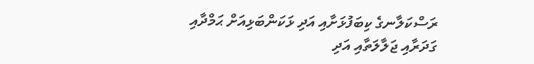ރަސްކަލާނގެ ކިބަފުޅަށާއި އަދި ޅަކަންބަޅިއަށް ޙަމްދާއި ގަދަރާއި ޖަލާލަތާއި އަދި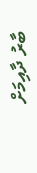ބާރު ދާއިމަށް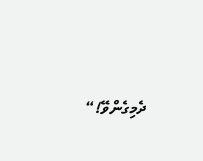ދެމިގެންވޭ!“